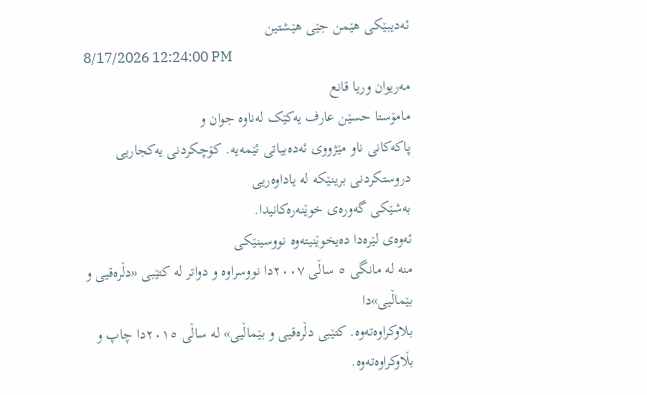ئەدیبێکی هێمن جێی هێشتین
8/17/2026 12:24:00 PM
مەریوان وریا قانع
مامۆستا حسێن عارف یەکێک لەناوە جوان و
پاکەکانی ناو مێژووی ئەدەبیاتی ئێمەیە. کۆچکردنی یەکجاریی دروستکردنی برینێکە لە یاداوەریی
بەشێکی گەورەی خوێنەرەکانیدا.
ئەوەی لێرەدا دەیخوێنیتەوە نووسینێکی
منە لە مانگی ٥ ساڵی ٢٠٠٧دا نووسراوە و دواتر لە کتێبی «دڵرەقیی و بێماڵیی»دا
بلاوکراوەتەوە. کتێبی دڵرەقیی و بێماڵیی» لە ساڵی ٢٠١٥دا چاپ و بڵاوکراوەتەوە.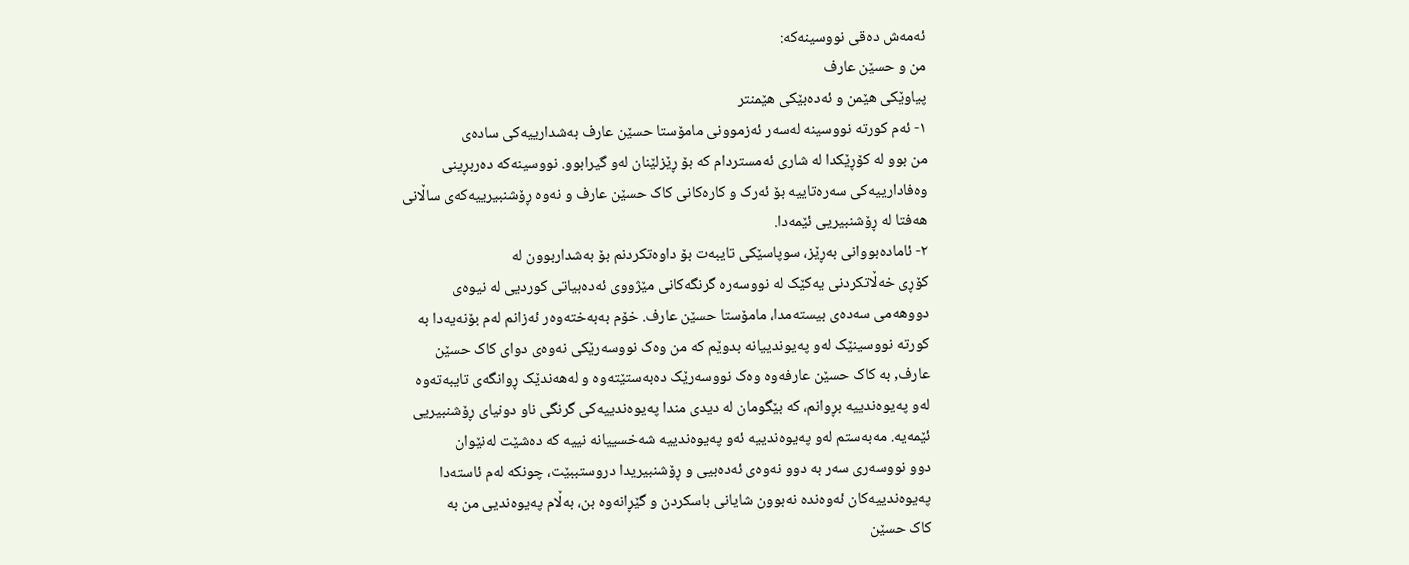ئەمەش دەقی نووسینەکە:
من و حسێن عارف
پیاوێکی ھێمن و ئەدەبێکی ھێمنتر
١- ئەم کورتە نووسینە لەسەر ئەزموونی مامۆستا حسێن عارف بەشدارییەکی سادەی
من بوو لە کۆڕێکدا لە شاری ئەمستردام کە بۆ ڕێزلێنان لەو گیرابوو. نووسینەکە دەربڕینی
وەفادارییەکی سەرەتاییە بۆ ئەرک و کارەکانی کاک حسێن عارف و نەوە ڕۆشنبیرییەکەی ساڵانی
ھەفتا لە ڕۆشنبیریی ئێمەدا.
٢- ئامادەبووانی بەڕێز، سوپاسێکی تایبەت بۆ داوەتکردنم بۆ بەشداربوون لە
کۆڕی خەڵاتکردنی یەکێک لە نووسەرە گرنگەکانی مێژووی ئەدەبیاتی کوردیی لە نیوەی
دووھەمی سەدەی بیستەمدا، مامۆستا حسێن عارف. خۆم بەبەختەوەر ئەزانم لەم بۆنەیەدا بە
کورتە نووسینێک لەو پەیوندییانە بدوێم کە من وەک نووسەرێکی نەوەی دوای کاک حسێن
عارف, بە کاک حسێن عارفەوە وەک نووسەرێک دەبەستێتەوە و لەھەندێک ڕوانگەی تایبەتەوە
لەو پەیوەندییە بڕوانم، کە بێگومان لە دیدی مندا پەیوەندییەکی گرنگی ناو دونیای ڕۆشنبیریی
ئێمەیە. مەبەستم لەو پەیوەندییە ئەو پەیوەندییە شەخسییانە نییە کە دەشێت لەنێوان
دوو نووسەری سەر بە دوو نەوەی ئەدەبیی و ڕۆشنبیریدا دروستببێت، چونکە لەم ئاستەدا
پەیوەندییەکان ئەوەندە نەبوون شایانی باسکردن و گێڕانەوە بن، بەڵام پەیوەندیی من بە
کاک حسێن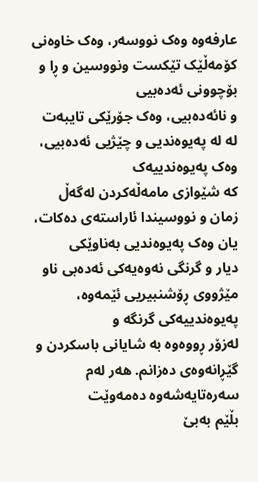عارفەوە وەک نووسەر، وەک خاوەنی کۆمەڵێک تێکست ونووسین و ڕا و بۆچوونی ئەدەبیی
و نائەدەبیی، وەک جۆرێکی تایبەت لە لە پەیوەندیی و چێژیی ئەدەبیی، وەک پەیوەندییەک
کە شێوازی مامەڵەکردن لەگەڵ زمان و نووسیندا ئاراستەی دەکات، یان وەک پەیوەندیی بەناوێکی
دیار و گرنگی نەوەیەکی ئەدەبی ناو مێژووی ڕۆشنبیریی ئێمەوە، پەیوەندییەکی گرنگە و
لەزۆر ڕووەوە بە شایانی باسکردن و گێڕانەوەی دەزانم. ھەر لەم سەرەتایەشەوە دەمەوێت
بڵێم بەبێ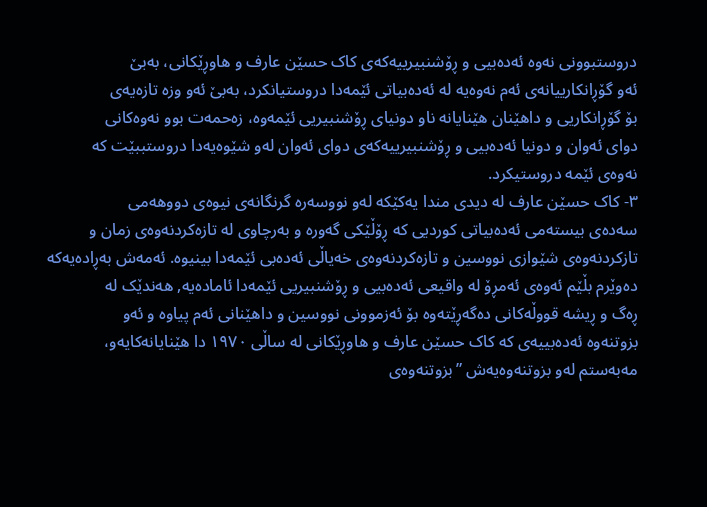دروستبوونی نەوە ئەدەبیی و ڕۆشنبیرییەکەی کاک حسێن عارف و ھاوڕێکانی، بەبێ
ئەو گۆڕانکارییانەی ئەم نەوەیە لە ئەدەبیاتی ئێمەدا دروستیانکرد، بەبێ ئەو وزە تازەیەی
بۆ گۆڕانکاریی و داھێنان ھێنایانە ناو دونیای ڕۆشنبیریی ئێمەوە، زەحمەت بوو نەوەکانی
دوای ئەوان و دونیا ئەدەبیی و ڕۆشنبیرییەکەی دوای ئەوان لەو شێوەیەدا دروستببێت کە
نەوەی ئێمە دروستیکرد.
٣- کاک حسێن عارف لە دیدی مندا یەکێکە لەو نووسەرە گرنگانەی نیوەی دووھەمی
سەدەی بیستەمی ئەدەبیاتی کوردیی کە ڕۆڵێکی گەورە و بەرچاوی لە تازەکردنەوەی زمان و
تازکردنەوەی شێوازی نووسین و تازەکردنەوەی خەیاڵی ئەدەبی ئێمەدا بینیوە. ئەمەش بەڕادەیەکە
دەوێرم بڵێم ئەوەی ئەمڕۆ لە واقیعی ئەدەبیی و ڕۆشنبیریی ئێمەدا ئامادەیە, ھەندێک لە
ڕەگ و ڕیشە قووڵەکانی دەگەڕێتەوە بۆ ئەزموونی نووسین و داھێنانی ئەم پیاوە و ئەو
بزوتنەوە ئەدەبییەی کە کاک حسێن عارف و ھاوڕێکانی لە ساڵی ١٩٧٠ دا ھێنایانەکایەو،
مەبەستم لەو بزوتنەوەیەش ”بزوتنەوەی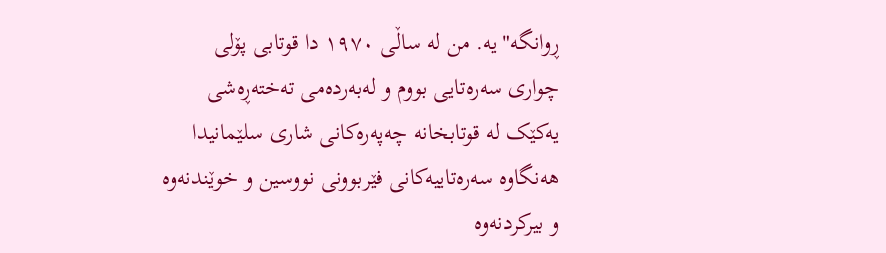ڕوانگە"یە. من لە ساڵی ١٩٧٠ دا قوتابی پۆلی
چواری سەرەتایی بووم و لەبەردەمی تەختەڕەشی یەکێک لە قوتابخانە چەپەرەکانی شاری سلێمانیدا
ھەنگاوە سەرەتاییەکانی فێربوونی نووسین و خوێندنەوە و بیرکردنەوە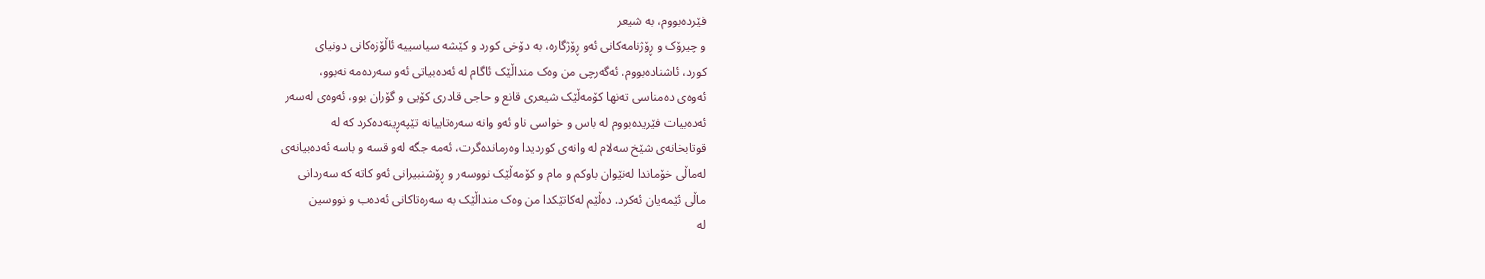فێردەبووم، بە شیعر
و چیرۆک و ڕۆژنامەکانی ئەو ڕۆژگارە، بە دۆخی کورد و کێشە سیاسییە ئاڵۆزەکانی دونیای
کورد، ئاشنادەبووم. ئەگەرچی من وەک منداڵێک ئاگام لە ئەدەبیاتی ئەو سەردەمە نەبوو،
ئەوەی دەمناسی تەنھا کۆمەڵێک شیعری قانع و حاجی قادری کۆیی و گۆران بوو، ئەوەی لەسەر
ئەدەبیات فێریدەبووم لە باس و خواسی ناو ئەو وانە سەرەتاییانە تێپەڕینەدەکرد کە لە
قوتابخانەی شێخ سەلام لە وانەی کوردیدا وەرماندەگرت، ئەمە جگە لەو قسە و باسە ئەدەبیانەی
لەماڵی خۆماندا لەنێوان باوکم و مام و کۆمەڵێک نووسەر و ڕۆشنبیرانی ئەو کاتە کە سەردانی
ماڵی ئێمەیان ئەکرد. دەڵێم لەکاتێکدا من وەک منداڵێک بە سەرەتاکانی ئەدەب و نووسین
لە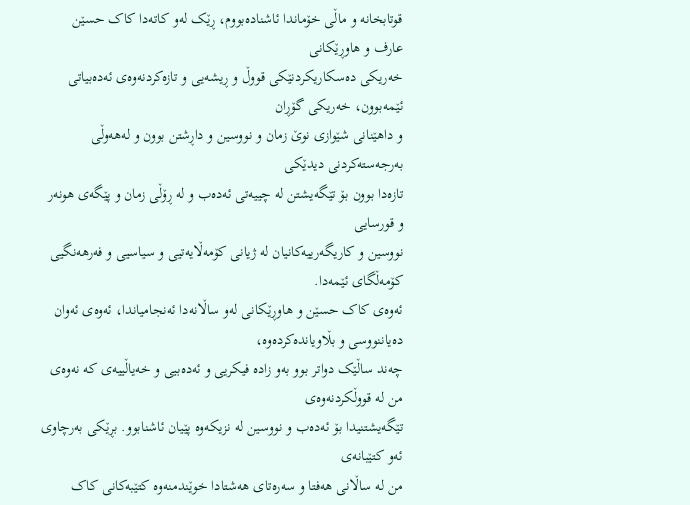قوتابخانە و ماڵی خۆماندا ئاشنادەبووم، ڕێک لەو کاتەدا کاک حسێن عارف و ھاوڕێکانی
خەریکی دەسکاریکردنێکی قووڵ و ڕیشەیی و تازەکردنەوەی ئەدەبیاتی ئێمەبوون، خەریکی گۆڕان
و داھێنانی شێوازی نوێ زمان و نووسین و داڕشتن بوون و لەھەوڵی بەرجەستەکردنی دیدێکی
تازەدا بوون بۆ تێگەیشتن لە چییەتی ئەدەب و لە ڕۆڵی زمان و پێگەی ھونەر و قورسایی
نووسین و کاریگەرییەکانیان لە ژیانی کۆمەڵایەتیی و سیاسیی و فەرھەنگیی کۆمەڵگای ئێمەدا.
ئەوەی کاک حسێن و ھاوڕێکانی لەو ساڵانەدا ئەنجامیاندا، ئەوەی ئەوان دەیاننووسی و بڵاویاندەکردەوە،
چەند ساڵێک دواتر بوو بەو زادە فیکریی و ئەدەبیی و خەیاڵییەی کە نەوەی من لە قووڵکردنەوەی
تێگەیشتنیدا بۆ ئەدەب و نووسین لە نزیکەوە پێیان ئاشنابوو. بڕێکی بەرچاوی ئەو کتێبانەی
من لە ساڵانی ھەفتا و سەرەتای ھەشتادا خوێندمنەوە کتێبەکانی کاک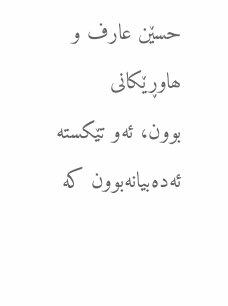حسێن عارف و ھاوڕێکانی
بوون، ئەو تێکستە ئەدەبیانەبوون کە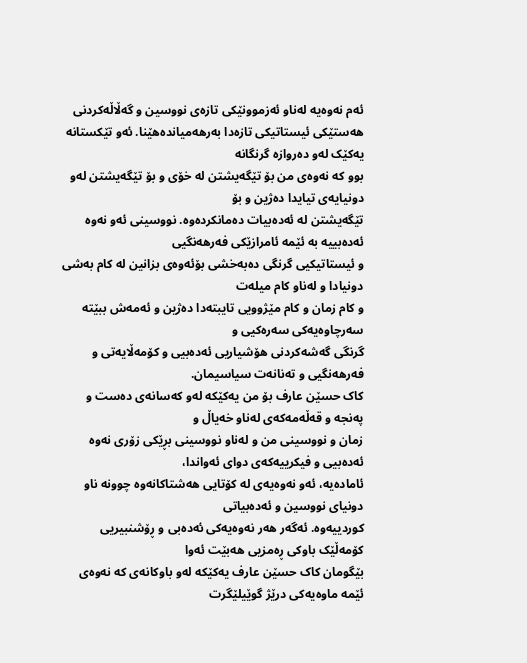ئەم نەوەیە لەناو ئەزموونێکی تازەی نووسین و گەڵاڵەکردنی
ھەستێکی ئیستاتیکی تازەدا بەرھەمیاندەھێنا. ئەو تێکستانە یەکێک لەو دەروازە گرنگانە
بوو کە نەوەی من بۆ تێگەیشتن لە خۆی و بۆ تێگەیشتن لەو دونیایەی تیایدا دەژین و بۆ
تێگەیشتن لە ئەدەبیات دەمانکردەوە. نووسینی ئەو نەوە ئەدەبییە بە ئێمە ئامرازێکی فەرھەنگیی
و ئیستاتیکیی گرنگی دەبەخشی بۆئەوەی بزانین لە کام بەشی دونیادا و لەناو کام میلەت
و کام زمان و کام مێژوویی تایبتەدا دەژین و ئەمەش ببێتە سەرچاوەیەکی سەرەکیی و
گرنگی گەشەکردنی ھۆشیاریی ئەدەبیی و کۆمەڵایەتی و فەرھەنگیی و تەنانەت سیاسیمان.
کاک حسێن عارف بۆ من یەکێکە لەو کەسانەی دەست و پەنجە و قەڵەمەکەی لەناو خەیاڵ و
زمان و نووسینی من و لەناو نووسینی بڕێکی زۆری نەوە ئەدەبیی و فیکرییەکەی دوای ئەواندا،
ئامادەیە، ئەو نەوەیەی لە کۆتایی ھەشتاکانەوە چوونە ناو دونیای نووسین و ئەدەبیاتی
کوردییەوە. ئەگەر ھەر نەوەیەکی ئەدەبی و ڕۆشنبیریی کۆمەڵێک باوکی ڕەمزیی ھەبێت ئەوا
بێگومان کاک حسێن عارف یەکێکە لەو باوکانەی کە نەوەی ئێمە ماوەیەکی درێژ گوێیلێگرت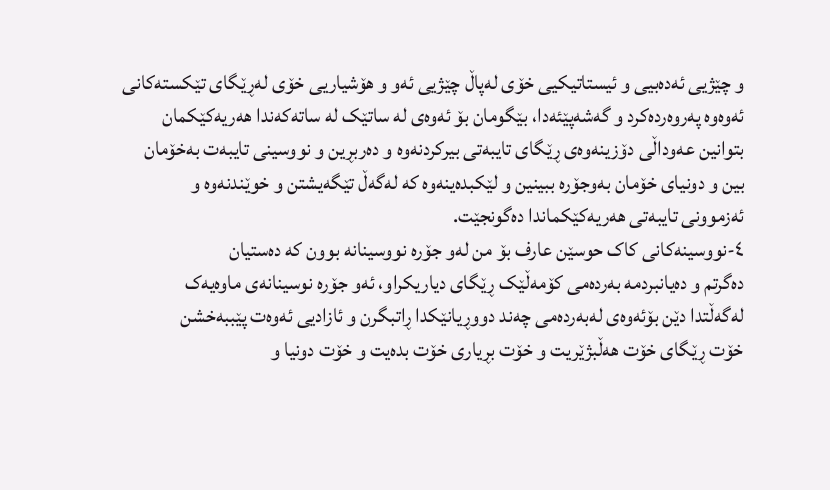و چێژیی ئەدەبیی و ئیستاتیکیی خۆی لەپاڵ چێژیی ئەو و ھۆشیاریی خۆی لەڕێگای تێکستەکانی
ئەوەوە پەروەردەکرد و گەشەپێئەدا، بێگومان بۆ ئەوەی لە ساتێک لە ساتەکەندا ھەریەکێکمان
بتوانین عەوداڵی دۆزینەوەی ڕێگای تایبەتی بیرکردنەوە و دەربڕین و نووسینی تایبەت بەخۆمان
بین و دونیای خۆمان بەوجۆرە ببینین و لێکبدەینەوە کە لەگەڵ تێگەیشتن و خوێندنەوە و
ئەزموونی تایبەتی ھەریەکێکماندا دەگونجێت.
٤-نووسینەکانی کاک حوسێن عارف بۆ من لەو جۆرە نووسینانە بوون کە دەستیان
دەگرتم و دەیانبردمە بەردەمی کۆمەڵێک ڕێگای دیاریکراو، ئەو جۆرە نوسینانەی ماوەیەک
لەگەڵتدا دێن بۆئەوەی لەبەردەمی چەند دووڕیانێکدا ڕاتبگرن و ئازادیی ئەوەت پێببەخشن
خۆت ڕێگای خۆت ھەڵبژێریت و خۆت بڕیاری خۆت بدەیت و خۆت دونیا و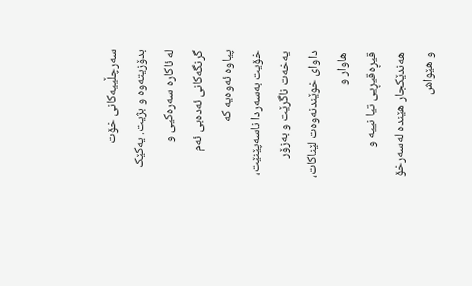سەرچڵییەکانی خۆت
بدۆزیتەوە و بژیت. یەکێک لە ئاکارە سەرەکیی و گرنگەکانی ئەدەبی ئەم پیاوە ئەوەیە کە
خۆیت بەسەردا ناسەپێنێت، یەخەت ناگرێت و بەزۆر داوای خوێندنەوەت لێناکات، ھاوار و
قیڕەقیڕیی تیا نییە و ھەندێکجار ھێندە لەسەرخۆ و ھێواش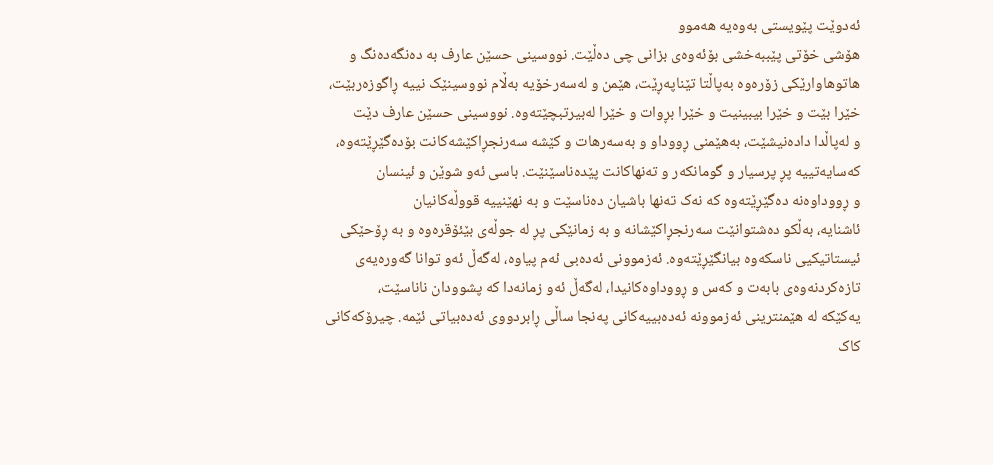ئەدوێت پێویستی بەوەیە ھەموو
ھۆشی خۆتی پێببەخشی بۆئەوەی بزانی چی دەڵێت. نووسینی حسێن عارف بە دەنگەدەنگ و
ھاتوھاوارێکی زۆرەوە بەپاڵتا تێناپەڕێت، ھێمن و لەسەرخۆیە بەڵام نووسینێک نییە ڕاگوزەربێت،
خێرا بێت و خێرا بیبینیت و خێرا بڕوات و خێرا لەبیرتبچێتەوە. نووسینی حسێن عارف دێت
و لەپاڵدا دادەنیشێت، بەھێمنی ڕووداو و بەسەرھات و کێشە سەرنجڕاکێشەکانت بۆدەگێڕێتەوە،
کەسایەتییە پڕ پرسیار و گومانکەر و تەنھاکانت پێدەناسێنێت. باسی ئەو شوێن و ئینسان
و ڕووداوەنە دەگێڕێتەوە کە نەک تەنھا باشیان دەناسێت و بە نھێنییە قووڵەکانیان
ئاشنایە، بەڵکو دەشتوانێت سەرنجڕاکێشانە و بە زمانێکی پڕ لە جوڵەی بێئۆقرەوە و بە ڕۆحێکی
ئیستاتیکیی ناسکەوە بیانگێڕێتەوە. ئەزموونی ئەدەبی ئەم پیاوە، لەگەڵ ئەو توانا گەورەیەی
تازەکردنەوەی بابەت و کەس و ڕووداوەکانیدا، لەگەڵ ئەو زمانەدا کە پشوودان ناناسێت،
یەکێکە لە ھێمنترینی ئەزموونە ئەدەبییەکانی پەنجا ساڵی ڕابردووی ئەدەبیاتی ئێمە. چیرۆکەکانی
کاک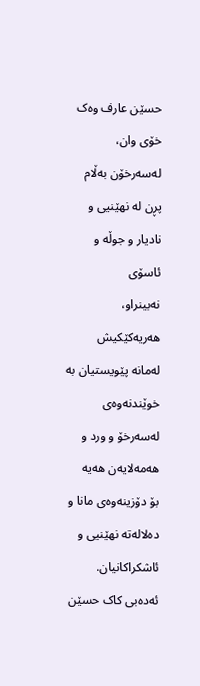حسێن عارف وەک خۆی وان، لەسەرخۆن بەڵام پڕن لە نھێنیی و نادیار و جوڵە و ئاسۆی
نەبینراو، ھەریەکێکیش لەمانە پێویستیان بە خوێندنەوەی لەسەرخۆ و ورد و ھەمەلایەن ھەیە
بۆ دۆزینەوەی مانا و دەلالەتە نھێنیی و ئاشکراکانیان. ئەدەبی کاک حسێن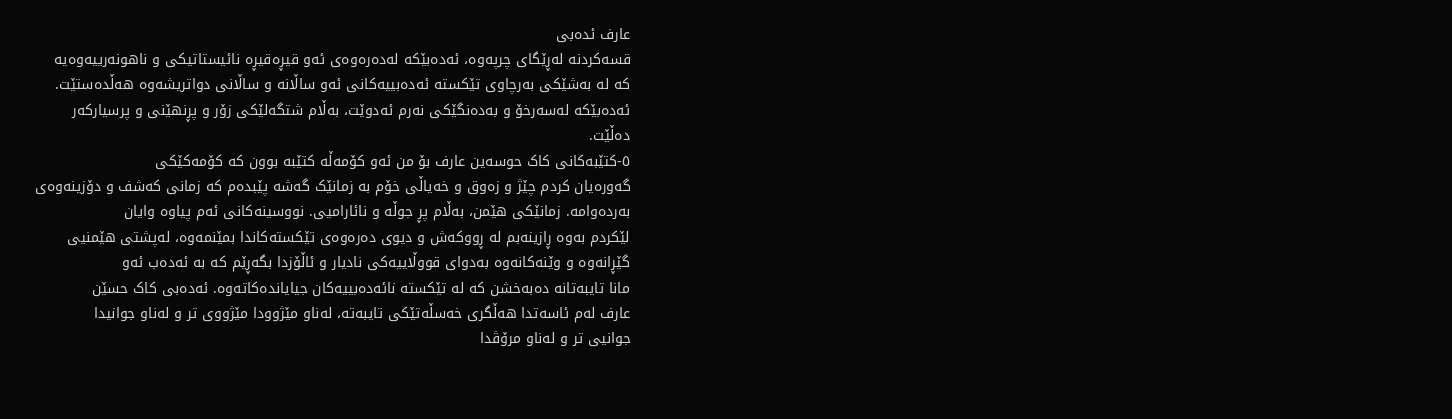عارف ئدەبی
قسەکردنە لەڕێگای چرپەوە، ئەدەبێکە لەدەرەوەی ئەو قیڕەقیڕە نائیستاتیکی و ناھونەرییەوەیە
کە لە بەشێکی بەرچاوی تێکستە ئەدەبییەکانی ئەو ساڵانە و ساڵانی دواتریشەوە ھەڵدەستێت.
ئەدەبێکە لەسەرخۆ و بەدەنگێکی نەرم ئەدوێت، بەڵام شتگەلێکی زۆر و پڕنھێنی و پرسیارکەر
دەڵێت.
٥-کتێبەکانی کاک حوسەین عارف بۆ من ئەو کۆمەڵە کتێبە بوون کە کۆمەکێکی
گەورەیان کردم چێژ و زەوق و خەیاڵی خۆم بە زمانێک گەشە پێبدەم کە زمانی کەشف و دۆزینەوەی
بەردەوامە. زمانێکی ھێمن، بەڵام پڕ جوڵە و نائارامیی. نووسینەکانی ئەم پیاوە وایان
لێکردم بەوە ڕازینەبم لە ڕووکەش و دیوی دەرەوەی تێکستەکاندا بمێنمەوە، لەپشتی ھێمنیی
گێڕانەوە و وێنەکانەوە بەدوای قووڵاییەکی نادیار و ئاڵۆزدا بگەڕێم کە بە ئەدەب ئەو
مانا تایبەتانە دەبەخشن کە لە تێکستە نائەدەبییەکان جیایاندەکاتەوە. ئەدەبی کاک حسێن
عارف لەم ئاسەتدا ھەڵگری خەسڵەتێکی تایبەتە، لەناو مێژوودا مێژووی تر و لەناو جوانیدا
جوانیی تر و لەناو مرۆڤدا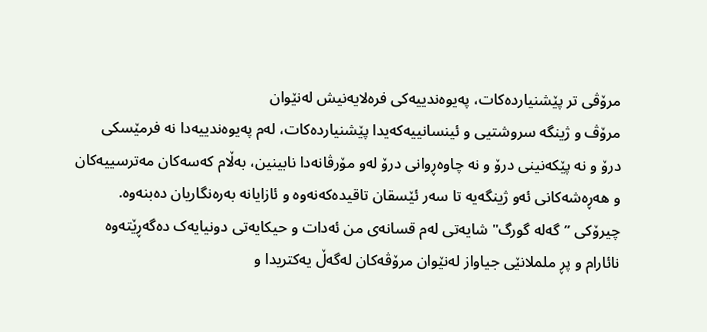مرۆڤی تر پێشنیاردەکات، پەیوەندییەکی فرەلایەنیش لەنێوان
مرۆڤ و ژینگە سروشتیی و ئینسانییەکەیدا پێشنیاردەکات، لەم پەیوەندییەدا نە فرمێسکی
درۆ و نە پێکەنینی درۆ و نە چاوەڕوانی درۆ لەو مۆرڤانەدا نابینین، بەڵام کەسەکان مەترسییەکان
و ھەڕەشەکانی ئەو ژینگەیە تا سەر ئێسقان تاقیدەکەنەوە و ئازایانە بەرەنگاریان دەبنەوە.
چیرۆکی ”گەلە گورگ" شایەتی لەم قسانەی من ئەدات و حیکایەتی دونیایەک دەگەڕێتەوە
نائارام و پڕ ململانێی جیاواز لەنێوان مرۆڤەکان لەگەڵ یەکتریدا و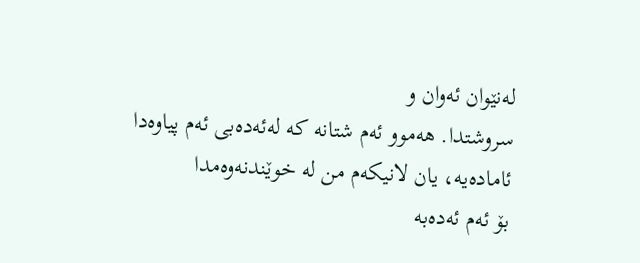لەنێوان ئەوان و
سروشتدا. ھەموو ئەم شتانە کە لەئەدەبی ئەم پیاوەدا ئامادەیە، یان لانیکەم من لە خوێندنەوەمدا
بۆ ئەم ئەدەبە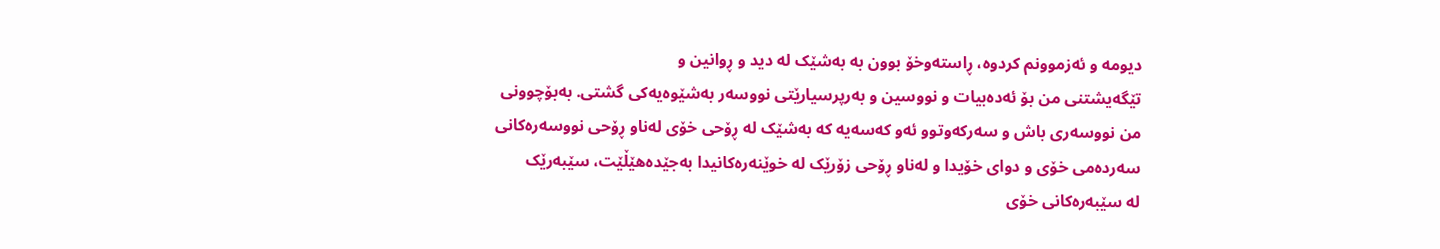دیومە و ئەزموونم کردوە، ڕاستەوخۆ بوون بە بەشێک لە دید و ڕوانین و
تێگەیشتنی من بۆ ئەدەبیات و نووسین و بەرپرسیارێتی نووسەر بەشێوەیەکی گشتی. بەبۆچوونی
من نووسەری باش و سەرکەوتوو ئەو کەسەیە کە بەشێک لە ڕۆحی خۆی لەناو ڕۆحی نووسەرەکانی
سەردەمی خۆی و دوای خۆیدا و لەناو ڕۆحی زۆرێک لە خوێنەرەکانیدا بەجێدەھێڵێت، سێبەرێک
لە سێبەرەکانی خۆی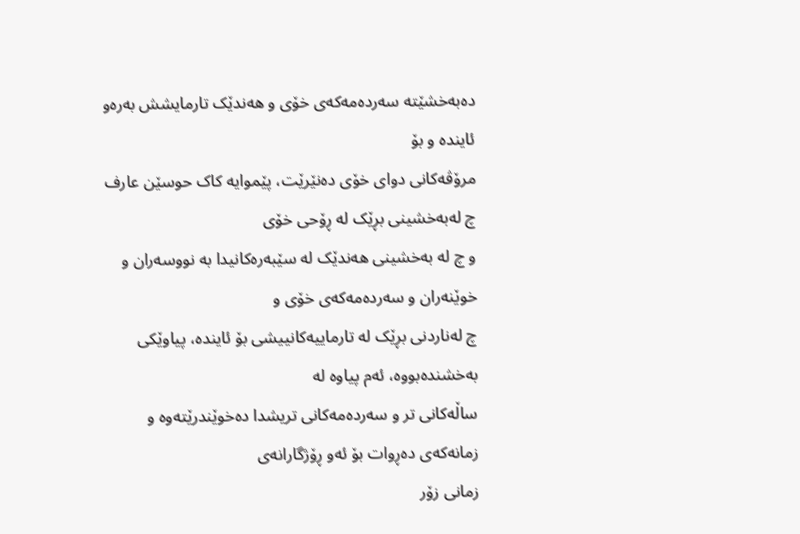دەبەخشێتە سەردەمەکەی خۆی و ھەندێک تارمایشش بەرەو ئایندە و بۆ
مرۆڤەکانی دوای خۆی دەنێرێت، پێموایە کاک حوسێن عارف چ لەبەخشینی بڕێک لە ڕۆحی خۆی
و چ لە بەخشینی ھەندێک لە سێبەرەکانیدا بە نووسەران و خوێنەران و سەردەمەکەی خۆی و
چ لەناردنی بڕێک لە تارماییەکانییشی بۆ ئایندە، پیاوێکی بەخشندەبووە، ئەم پیاوە لە
ساڵەکانی تر و سەردەمەکانی تریشدا دەخوێندرێتەوە و زمانەکەی دەڕوات بۆ ئەو ڕۆژگارانەی
زمانی زۆر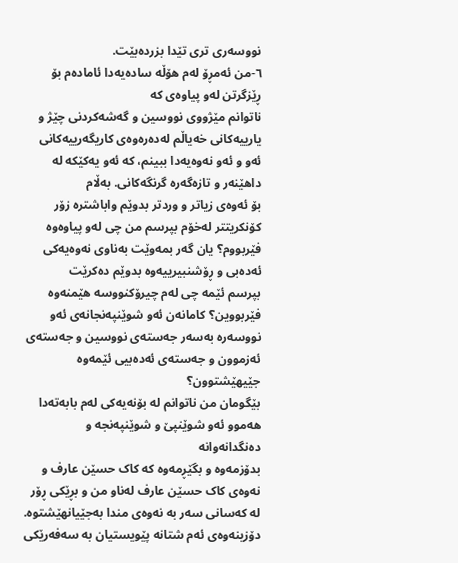نووسەری تری تێدا بزردەبێت.
٦-من ئەمڕۆ لەم ھۆڵە سادەیەدا ئامادەم بۆ ڕێزگرتن لەو پیاوەی کە
ناتوانم مێژووی نووسین و گەشەکردنی چێژ و یارییەکانی خەیاڵم لەدەرەوەی کاریگەرییەکانی
ئەو و ئەو نەوەیەدا ببینم، کە ئەو یەکێکە لە داھێنەر و تازەگەرە گرنگەکانی. بەڵام
بۆ ئەوەی زیاتر و وردتر بدوێم واباشترە زۆر کۆنکریتتر لەخۆم بپرسم من چی لەو پیاوەوە
فێربووم؟ یان گەر بمەوێت بەناوی نەوەیەکی ئەدەبی و ڕۆشنبیرییەوە بدوێم دەکرێت
بپرسم ئێمە چی لەم چیرۆکنووسە ھێمنەوە فێربووین؟ کامانەن ئەو شوێنپەنجانەی ئەو
نووسەرە بەسەر جەستەی نووسین و جەستەی ئەزموون و جەستەی ئەدەبیی ئێمەوە جێیھێشتوون؟
بێگومان من ناتوانم لە بۆنەیەکی لەم بابەتەدا ھەموو ئەو شوێنپێ و شوێنپەنجە و دەنگدانەوانە
بدۆزمەوە و بگێڕمەوە کە کاک حسێن عارف و نەوەی کاک حسێن عارف لەناو من و بڕێکی ڕۆر
لە کەسانی سەر بە نەوەی مندا بەجێیانھێشتوە. دۆزینەوەی ئەم شتانە پێویستیان بە سەفەرێکی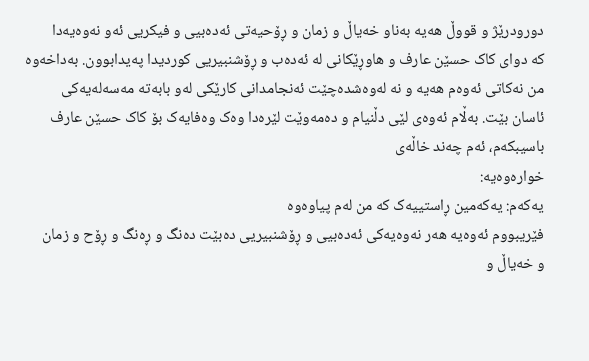دورودرێژ و قووڵ ھەیە بەناو خەیاڵ و زمان و ڕۆحیەتی ئەدەبیی و فیکریی ئەو نەوەیەدا
کە دوای کاک حسێن عارف و ھاوڕێکانی لە ئەدەب و ڕۆشنبیریی کوردیدا پەیدابوون. بەداخەوە
من نەکاتی ئەوەم ھەیە و نە لەوەشدەچێت ئەنجامدانی کارێکی لەو بابەتە مەسەلەیەکی
ئاسان بێت. بەڵام ئەوەی لێی دڵنیام و دەمەوێت لێرەدا وەک وەفایەک بۆ کاک حسێن عارف
باسیبکەم، ئەم چەند خاڵەی
خوارەوەیە:
یەکەم: یەکەمین ڕاستییەک کە من لەم پیاوەوە
فێریبووم ئەوەیە ھەر نەوەیەکی ئەدەبیی و ڕۆشنبیریی دەبێت دەنگ و ڕەنگ و ڕۆح و زمان
و خەیاڵ و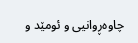چاوەڕوانیی و ئومێد و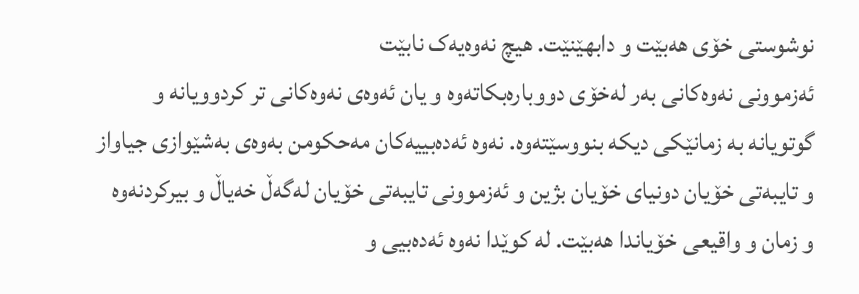نوشوستی خۆی ھەبێت و دابھێنێت. ھیچ نەوەیەک نابێت
ئەزموونی نەوەکانی بەر لەخۆی دووبارەبکاتەوە و یان ئەوەی نەوەکانی تر کردوویانە و
گوتویانە بە زمانێکی دیکە بنووسێتەوە. نەوە ئەدەبییەکان مەحکومن بەوەی بەشێوازی جیاواز
و تایبەتی خۆیان دونیای خۆیان بژین و ئەزموونی تایبەتی خۆیان لەگەڵ خەیاڵ و بیرکردنەوە
و زمان و واقیعی خۆیاندا ھەبێت. لە کوێدا نەوە ئەدەبیی و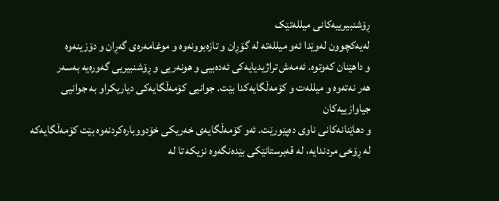ڕۆشنبیرییەکانی میللەتێک
لەیەکچوون لەوێدا ئەو میللەتە لە گۆڕان و تازەبوونەوە و موغامەرەی گەڕان و دۆزینەوە
و داھێنان کەوتوە. ئەمەش تراژیدیایەکی ئەدەبیی و ھونەریی و ڕۆشنبیریی گەورەیە بەسەر
ھەر نەتەوە و میللەت و کۆمەڵگایەکدا بێت. جوانیی کۆمەڵگایەکی دیاریکراو بە جوانیی جیاوازییەکان
و دھاێنانەکانی ناوی دەپێورێت. ئەو کۆمەڵگایەی خەریکی خۆدووبارەکردنەوە بێت کۆمەڵگایەکە
لە ڕۆخی مردندایە، لە قەبرستانێکی بێدەنگەوە نزیکە تا لە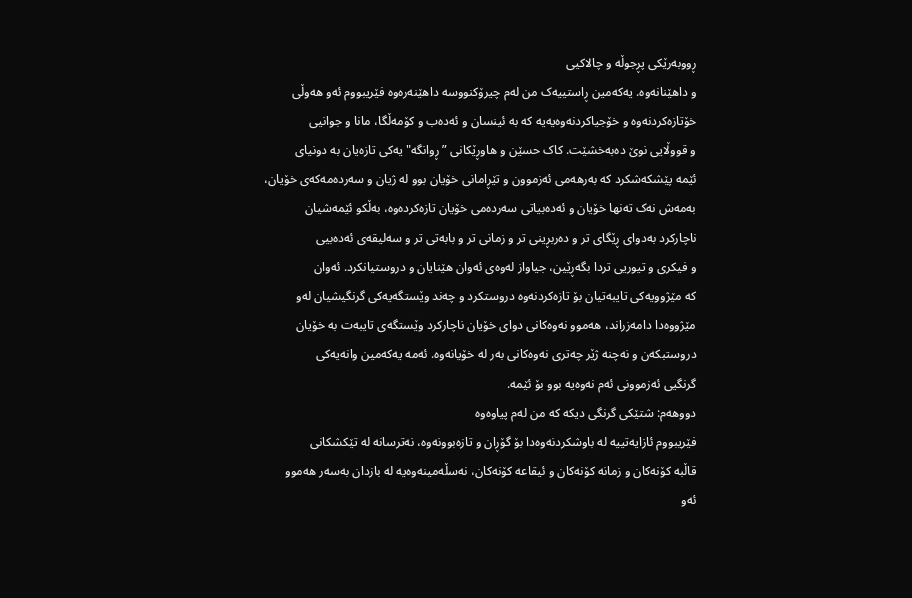ڕووبەرێکی پڕجوڵە و چالاکیی
و داھێنانەوە. یەکەمین ڕاستییەک من لەم چیرۆکنووسە داھێنەرەوە فێریبووم ئەو ھەوڵی
خۆتازەکردنەوە و خۆجیاکردنەوەیەیە کە بە ئینسان و ئەدەب و کۆمەڵگا، مانا و جوانیی
و قووڵایی نوێ دەبەخشێت. کاک حسێن و ھاوڕێکانی ”ڕوانگە"یەکی تازەیان بە دونیای
ئێمە پێشکەشکرد کە بەرھەمی ئەزموون و تێڕامانی خۆیان بوو لە ژیان و سەردەمەکەی خۆیان،
بەمەش نەک تەنھا خۆیان و ئەدەبیاتی سەردەمی خۆیان تازەکردەوە، بەڵکو ئێمەشیان
ناچارکرد بەدوای ڕێگای تر و دەربڕینی تر و زمانی تر و بابەتی تر و سەلیقەی ئەدەبیی
و فیکری و تیوریی تردا بگەڕێین، جیاواز لەوەی ئەوان ھێنایان و دروستیانکرد. ئەوان
کە مێژوویەکی تایبەتیان بۆ تازەکردنەوە دروستکرد و چەند وێستگەیەکی گرنگیشیان لەو
مێژووەدا دامەزراند، ھەموو نەوەکانی دوای خۆیان ناچارکرد وێستگەی تایبەت بە خۆیان
دروستبکەن و نەچنە ژێر چەتری نەوەکانی بەر لە خۆیانەوە. ئەمە یەکەمین وانەیەکی
گرنگیی ئەزموونی ئەم نەوەیە بوو بۆ ئێمە.
دووھەم: شتێکی گرنگی دیکە کە من لەم پیاوەوە
فێریبووم ئازایەتییە لە باوشکردنەوەدا بۆ گۆڕان و تازەبوونەوە، نەترسانە لە تێکشکانی
قاڵبە کۆنەکان و زمانە کۆنەکان و ئیقاعە کۆنەکان، نەسڵەمینەوەیە لە بازدان بەسەر ھەموو
ئەو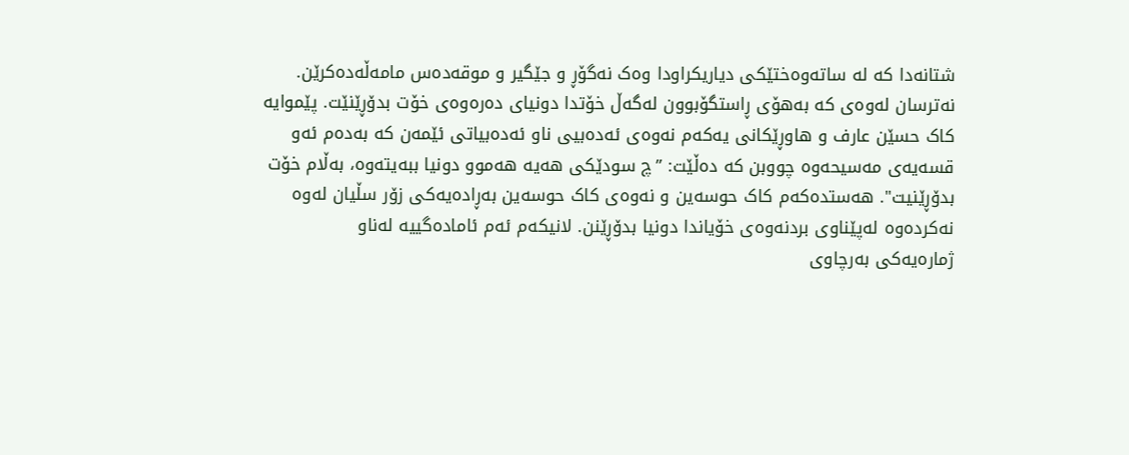شتانەدا کە لە ساتەوەختێکی دیاریکراودا وەک نەگۆڕ و جێگیر و موقەدەس مامەڵەدەکرێن.
نەترسان لەوەی کە بەھۆی ڕاستگۆبوون لەگەڵ خۆتدا دونیای دەرەوەی خۆت بدۆڕێنێت. پێموایە
کاک حسێن عارف و ھاوڕێکانی یەکەم نەوەی ئەدەبیی ناو ئەدەبیاتی ئێمەن کە بەدەم ئەو
قسەیەی مەسیحەوە چووبن کە دەڵێت: ”چ سودێکی ھەیە ھەموو دونیا ببەیتەوە، بەڵام خۆت
بدۆڕێنیت". ھەستدەکەم کاک حوسەین و نەوەی کاک حوسەین بەڕادەیەکی زۆر سڵیان لەوە
نەکردەوە لەپێناوی بردنەوەی خۆیاندا دونیا بدۆڕێنن. لانیکەم ئەم ئامادەگییە لەناو
ژمارەیەکی بەرچاوی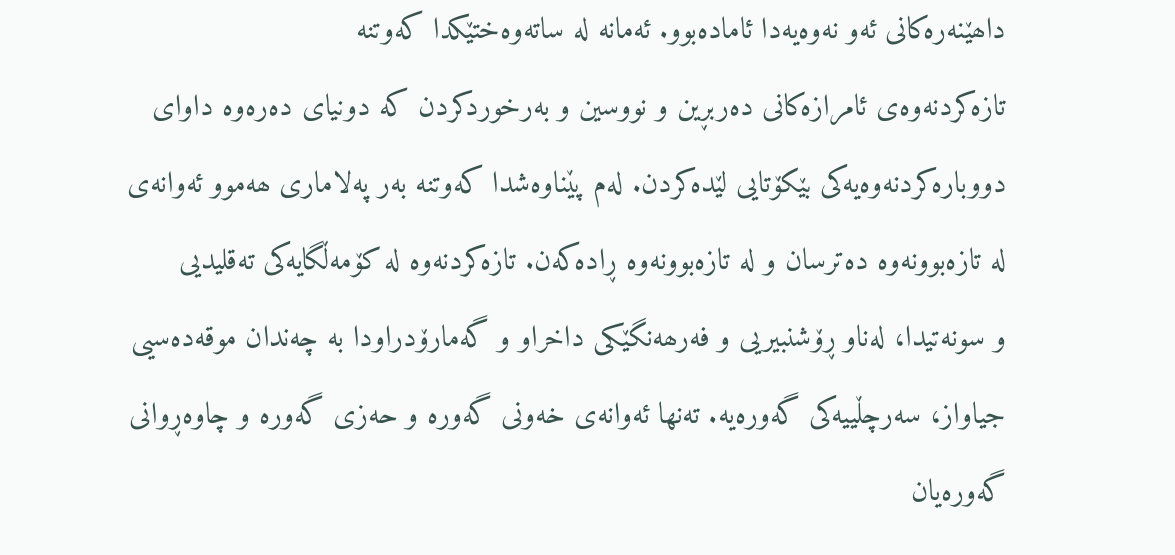داھێنەرەکانی ئەو نەوەیەدا ئامادەبوو. ئەمانە لە ساتەوەختێکدا کەوتنە
تازەکردنەوەی ئامرازەکانی دەربڕین و نووسین و بەرخوردکردن کە دونیای دەرەوە داوای
دووبارەکردنەوەیەکی بێکۆتایی لێدەکردن. لەم پێناوەشدا کەوتنە بەر پەلاماری ھەموو ئەوانەی
لە تازەبوونەوە دەترسان و لە تازەبوونەوە ڕادەکەن. تازەکردنەوە لە کۆمەڵگایەکی تەقلیدیی
و سونەتیدا، لەناو ڕۆشنبیریی و فەرھەنگێکی داخراو و گەمارۆدراودا بە چەندان موقەدەسیی
جیاواز، سەرچڵییەکی گەورەیە. تەنھا ئەوانەی خەونی گەورە و حەزی گەورە و چاوەڕوانی
گەورەیان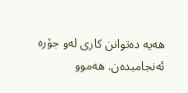ھەیە دەتوانن کاری لەو جۆرە ئەنجامبدەن. ھەموو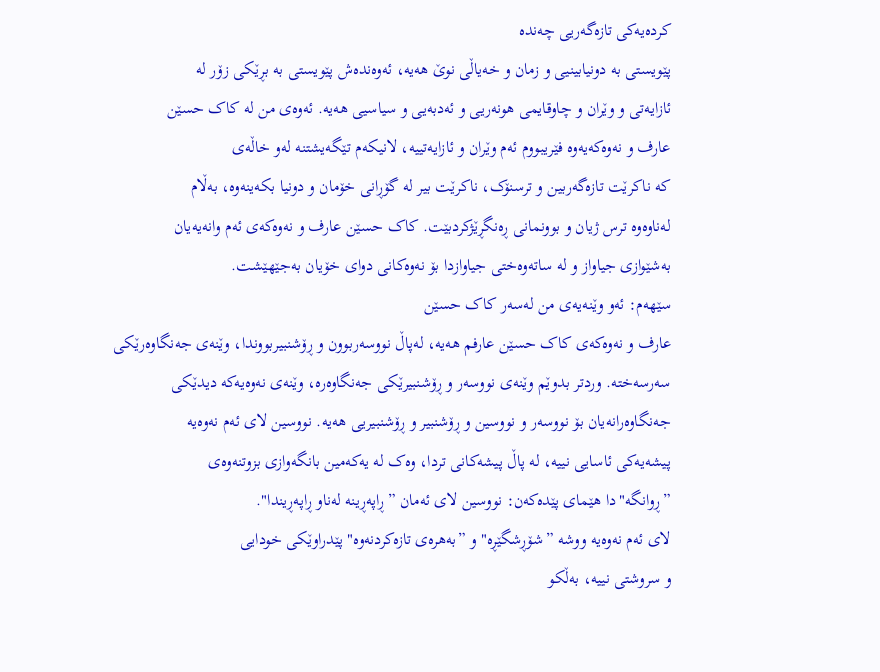کردەیەکی تازەگەریی چەندە
پێویستی بە دونیابینیی و زمان و خەیاڵی نوێ ھەیە، ئەوەندەش پێویستی بە بڕێکی زۆر لە
ئازایەتی و وێران و چاوقایمی ھونەریی و ئەدبەیی و سیاسیی ھەیە. ئەوەی من لە کاک حسێن
عارف و نەوەکەیەوە فێریبووم ئەم وێران و ئازایەتییە، لانیکەم تێگەیشتنە لەو خاڵەی
کە ناکرێت تازەگەربین و ترسنۆک، ناکرێت بیر لە گۆڕانی خۆمان و دونیا بکەینەوە، بەڵام
لەناوەوە ترس ژیان و بوونمانی ڕەنگڕێژکردبێت. کاک حسێن عارف و نەوەکەی ئەم وانەیەیان
بەشێوازی جیاواز و لە ساتەوەختی جیاوازدا بۆ نەوەکانی دوای خۆیان بەجێھێشت.
سێھەم: ئەو وێنەیەی من لەسەر کاک حسێن
عارف و نەوەکەی کاک حسێن عارفم ھەیە، لەپاڵ نووسەربوون و ڕۆشنبیربووندا، وێنەی جەنگاوەرێکی
سەرسەختە. وردتر بدوێم وێنەی نووسەر و ڕۆشنبیرێکی جەنگاوەرە، وێنەی نەوەیەکە دیدێکی
جەنگاوەرانەیان بۆ نووسەر و نووسین و ڕۆشنبیر و ڕۆشنبیریی ھەیە. نووسین لای ئەم نەوەیە
پیشەیەکی ئاسایی نییە، لە پاڵ پیشەکانی تردا، وەک لە یەکەمین بانگەوازی بزوتنەوەی
”ڕوانگە"دا ھێمای پێدەکەن: نووسین لای ئەمان ”ڕاپەڕینە لەناو ڕاپەڕیندا".
لای ئەم نەوەیە ووشە ”شۆڕشگێڕە" و ”بەھرەی تازەکردنەوە" پێدراوێکی خودایی
و سروشتی نییە، بەڵکو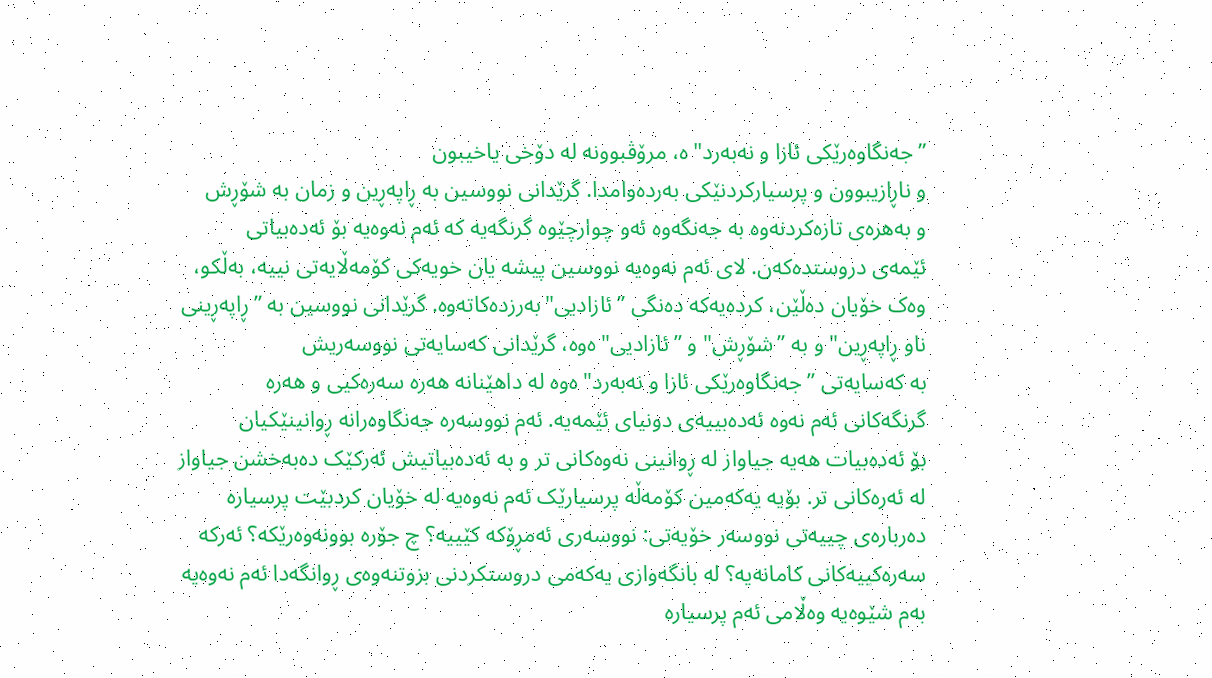”جەنگاوەرێکی ئازا و نەبەرد"ە، مرۆڤبوونە لە دۆخی یاخیبون
و ناڕازیبوون و پرسیارکردنێکی بەردەوامدا. گرێدانی نووسین بە ڕاپەڕین و زمان بە شۆڕش
و بەھرەی تازەکردنەوە بە جەنگەوە ئەو چوارچێوە گرنگەیە کە ئەم نەوەیە بۆ ئەدەبیاتی
ئێمەی دروستدەکەن. لای ئەم نەوەیە نووسین پیشە یان خویەکی کۆمەڵایەتی نییە، بەڵکو،
وەک خۆیان دەڵێن، کردەیەکە دەنگی ”ئازادیی"بەرزدەکاتەوە. گرێدانی نووسین بە ”ڕاپەڕینی
ناو ڕاپەڕین" و بە ”شۆڕش" و ”ئازادیی"ەوە، گرێدانی کەسایەتی نووسەریش
بە کەسایەتی ”جەنگاوەرێکی ئازا و نەبەرد"ەوە لە داھێنانە ھەرە سەرەکیی و ھەرە
گرنگەکانی ئەم نەوە ئەدەبییەی دونیای ئێمەیە. ئەم نووسەرە جەنگاوەرانە ڕوانینێکیان
بۆ ئەدەبیات ھەیە جیاواز لە ڕوانینی نەوەکانی تر و بە ئەدەبیاتیش ئەرکێک دەبەخشن جیاواز
لە ئەرەکانی تر. بۆیە یەکەمین کۆمەڵە پرسیارێک ئەم نەوەیە لە خۆیان کردبێت پرسیارە
دەربارەی چییەتی نووسەر خۆیەتی: نووسەری ئەمڕۆکە کێییە؟ چ جۆرە بوونەوەرێکە؟ ئەرکە
سەرەکییەکانی کامانەیە؟ لە بانگەوازی یەکەمی دروستکردنی بزوتنەوەی ڕوانگەدا ئەم نەوەیە
بەم شێوەیە وەڵامی ئەم پرسیارە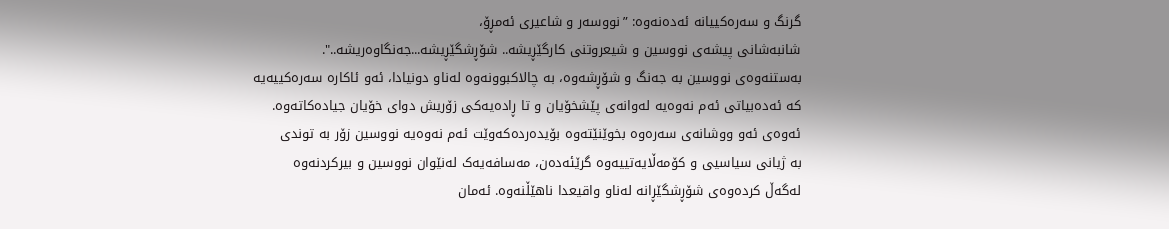گرنگ و سەرەکییانە ئەدەنەوە: ”نووسەر و شاعیری ئەمڕۆ،
شانبەشانی پیشەی نووسین و شیعروتنی کارگێڕیشە.. شۆڕشگێڕیشە...جەنگاوەریشە..".
بەستنەوەی نووسین بە جەنگ و شۆڕشەوە، بە چالاکبوونەوە لەناو دونیادا، ئەو ئاکارە سەرەکییەیە
کە ئەدەبیاتی ئەم نەوەیە لەوانەی پێشخۆیان و تا ڕادەیەکی زۆریش دوای خۆیان جیادەکاتەوە.
ئەوەی ئەو ووشانەی سەرەوە بخوێنێتەوە بۆیدەردەکەوێت ئەم نەوەیە نووسین زۆر بە توندی
بە ژیانی سیاسیی و کۆمەڵایەتییەوە گرێئەدەن، مەسافەیەک لەنێوان نووسین و بیرکردنەوە
لەگەڵ کردەوەی شۆڕشگێڕانە لەناو واقیعدا ناھێڵنەوە. ئەمان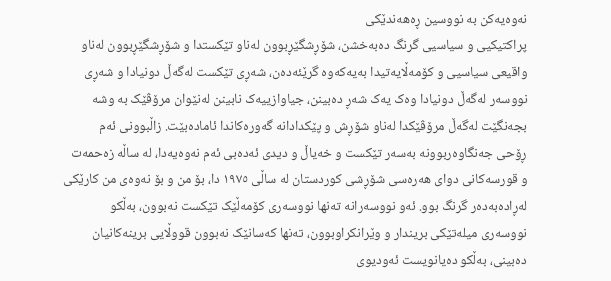نەوەیەکن بە نووسین ڕەھەندێکی
پراکتیکیی و سیاسیی گرنگ دەبەخشن، شۆڕشگێڕبوون لەناو تێکستدا و شۆڕشگێڕبوون لەناو
واقیعی سیاسیی و کۆمەڵایەتیدا بەیەکەوە گرێئەدەن، شەڕی تێکست لەگەڵ دونیادا و شەڕی
نووسەر لەگەڵ دونیادا وەک یەک شەڕ دەبینن، جیاوازییەک نابینن لەنێوان مرۆڤێک بە وشە
بجەنگێت لەگەڵ مرۆڤێکدا لەناو شۆڕش و پێکدادانە گەورەکاندا ئامادەبێت. زاڵبوونی ئەم
ڕۆحی جەنگاوەربوونە بەسەر تێکست و خەیاڵ و دیدی ئەدەبی ئەم نەوەیەدا، لە ساڵە زەحمەت
و قورسەکانی دوای ھەرەسی شۆڕشی کوردستان لە ساڵی ١٩٧٥ دا، بۆ من و بۆ نەوەی من کارێکی
لەڕادەبەدەر گرنگ بوو. ئەو نووسەرانە تەنھا نووسەری کۆمەڵێک تێکست نەبوون، بەڵکو
نووسەری میلەتێکی بریندار و وێرانکراوبوون، تەنھا کەسانێک نەبوون قووڵایی برینەکانیان
دەبینی، بەڵکو دەیانویست ئەودیوی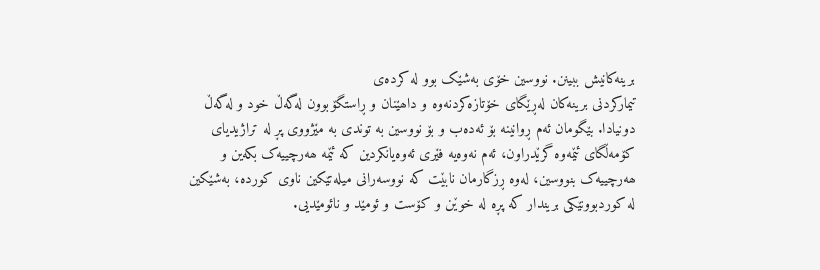برینەکانیش ببینن. نووسین خۆی بەشێک بوو لە کردەی
تیمارکردنی برینەکان لەڕێگای خۆتازەکردنەوە و داھێنان و ڕاستگۆبوون لەگەڵ خود و لەگەڵ
دونیادا. بێگومان ئەم ڕوانینە بۆ ئەدەب و بۆ نووسین بە توندی بە مێژووی پڕ لە تراژیدیای
کۆمەڵگای ئێمەوە گرێدراون، ئەم نەوەیە فێری ئەوەیانکردین کە ئێمە ھەرچییەک بکەین و
ھەرچییەک بنووسین، لەوە ڕزگارمان نابێت کە نووسەرانی میلەتێکین ناوی کوردە، بەشێکین
لە کوردبوونێکی بریندار کە پڕە لە خوێن و کۆست و ئومێد و نائومێدیی.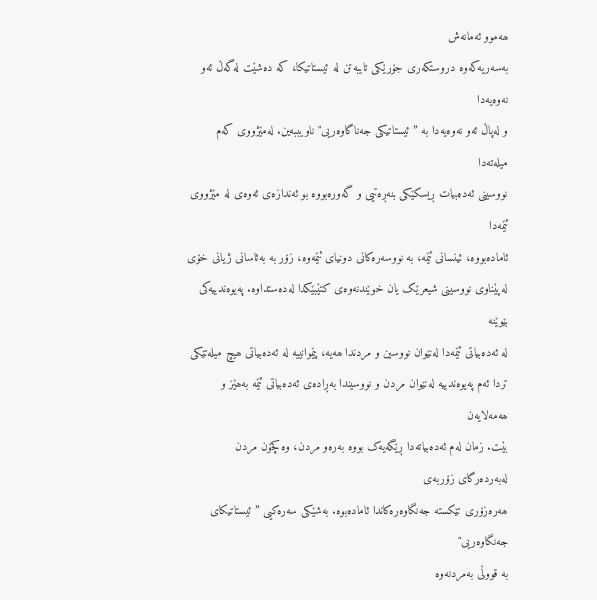ھەموو ئەمانەش
بەسەریەکەوە دروستکەری جۆرێکی تایبەتن لە ئیستاتیکا، کە دەشێت لەگەڵ ئەو نەوەیەدا
و لەپاڵ ئەو نەوەیەدا بە ”ئیستاتیکی جەناگاوەریی" ناویببەین. لەمێژووی کەم میلەتەدا
نووسینی ئەدەبیات ڕیسکێکی بنەڕەتیی و گەورەبووە بو ئەندازەی ئەوەی لە مێژووی ئێمەدا
ئامادەبووە، ئینسانی ئێمە، بە نووسەرەکانی دونیای ئێمەوە، زۆر بە بەئاسانی ژیانی خۆی
لەپێناوی نووسینی شیعرێک یان خوێندنەوەی کتێبێکدا لەدەستداوە. پەیوەندییەکی بێوێنە
لە ئەدەبیاتی ئێمەدا لەنێوان نووسین و مردندا ھەیە، پێموانییە لە ئەدەبیاتی ھیچ میلەتێکی
تردا ئەم پەیوەندییە لەنێوان مردن و نووسیندا بەڕادەی ئەدەبیاتی ئێمە بەھێز و ھەمەلایەن
بێت. زمان لەم ئەدەبیاتەدا ڕێگەیەک بووە بەرەو مردن، وەکچۆن مردن لەبەردەرگای زۆربەی
ھەرەزۆری تێکستە جەنگاوەرەکاندا ئامادەبوە. بەشێکی سەرەکیی ”ئیستاتیکای جەنگاوەریی"
بە قووڵی بەمردنەوە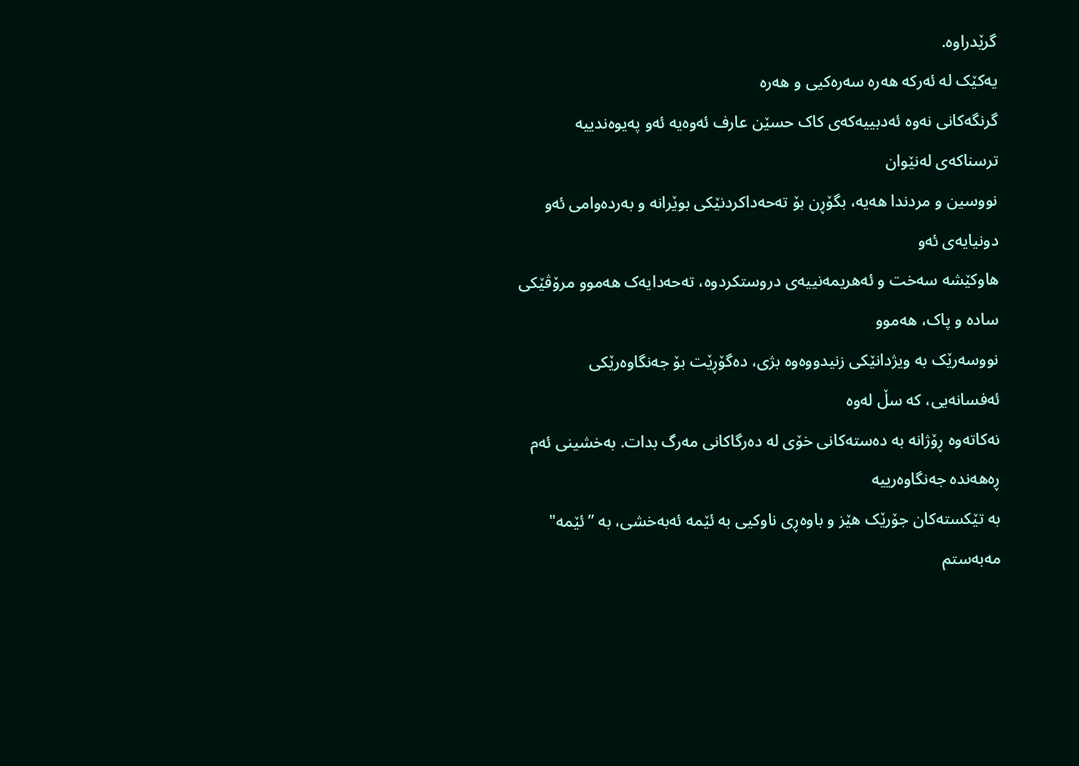گرێدراوە.
یەکێک لە ئەرکە ھەرە سەرەکیی و ھەرە
گرنگەکانی نەوە ئەدبییەکەی کاک حسێن عارف ئەوەیە ئەو پەیوەندییە ترسناکەی لەنێوان
نووسین و مردندا ھەیە، بگۆڕن بۆ تەحەداکردنێکی بوێرانە و بەردەوامی ئەو دونیایەی ئەو
ھاوکێشە سەخت و ئەھریمەنییەی دروستکردوە، تەحەدایەک ھەموو مرۆڤێکی سادە و پاک، ھەموو
نووسەرێک بە ویژدانێکی زنیدووەوە بژی، دەگۆڕێت بۆ جەنگاوەرێکی ئەفسانەیی، کە سڵ لەوە
نەکاتەوە ڕۆژانە بە دەستەکانی خۆی لە دەرگاکانی مەرگ بدات. بەخشینی ئەم ڕەھەندە جەنگاوەرییە
بە تێکستەکان جۆرێک ھێز و باوەڕی ناوکیی بە ئێمە ئەبەخشی، بە ”ئێمە" مەبەستم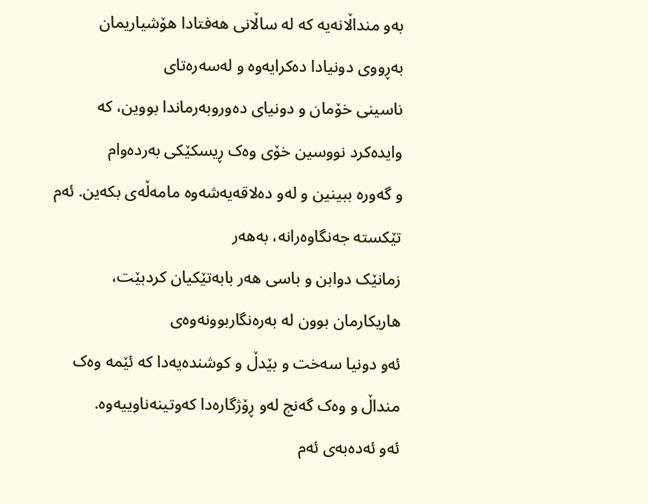بەو منداڵانەیە کە لە ساڵانی ھەفتادا ھۆشیاریمان بەڕووی دونیادا دەکرایەوە و لەسەرەتای
ناسینی خۆمان و دونیای دەوروبەرماندا بووین، کە وایدەکرد نووسین خۆی وەک ڕیسکێکی بەردەوام
و گەورە ببینین و لەو دەلاقەیەشەوە مامەڵەی بکەین. ئەم تێکستە جەنگاوەرانە، بەھەر
زمانێک دوابن و باسی ھەر بابەتێکیان کردبێت، ھاریکارمان بوون لە بەرەنگاربوونەوەی
ئەو دونیا سەخت و بێدڵ و کوشندەیەدا کە ئێمە وەک منداڵ و وەک گەنج لەو ڕۆژگارەدا کەوتینەناوییەوە.
ئەو ئەدەبەی ئەم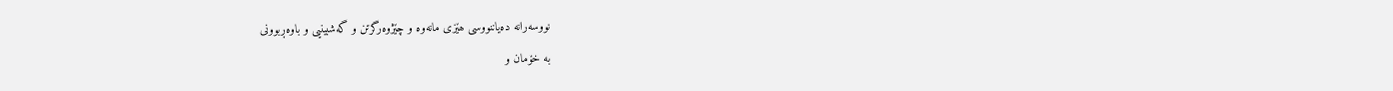نووسەرانە دەیاننووسی ھێزی مانەوە و چێژوەرگرتن و گەشبینیی و باوەڕبوونی
بە خۆمان و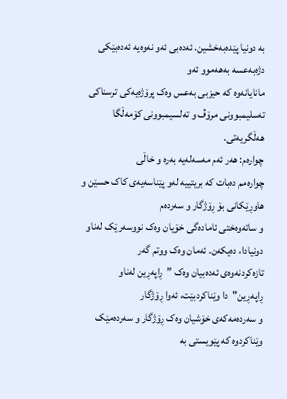بە دونیا پێدەبەخشین. ئەدەبی ئەو نەوەیە ئەدەبێکی دژەبەعسە بەھەموو ئەو
مانایانەوە کە حیزبی بەعس وەک پرۆژەیەکی ترسناکی تەسلیمبوونی مرۆڤ و تەلسیمبوونی کۆمەڵگا
ھەڵگریەتی.
چوارەم: ھەر ئەم مەسەلەیە بەرە و خاڵی
چوارەمم دەبات کە بریتییە لەو پێناسەیەی کاک حسێن و ھاوڕێکانی بۆ ڕۆژگار و سەردەم
و ساتەوەختی ئامادەگی خۆیان وەک نووسەرێک لەناو دونیادا، دەیکەن. ئەمان وەک ووتم گەر
تازەکردنەوەی ئەدەبیان وەک ”ڕاپەڕین لەناو ڕاپەڕین"دا وێناکردبێت، ئەوا ڕۆژگار
و سەردەمەکەی خۆشیان وەک ڕۆژگار و سەردەمێک وێناکردوە کە پێویستی بە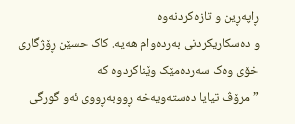ڕاپەڕین و تازەکردنەوە
و دەسکاریکردنی بەردەوام ھەیە. کاک حسێن ڕۆژگاری خۆی وەک سەردەمێک وێناکردوە کە
”مرۆڤ تیایا دەستەویەخە ڕووبەڕووی ئەو گورگی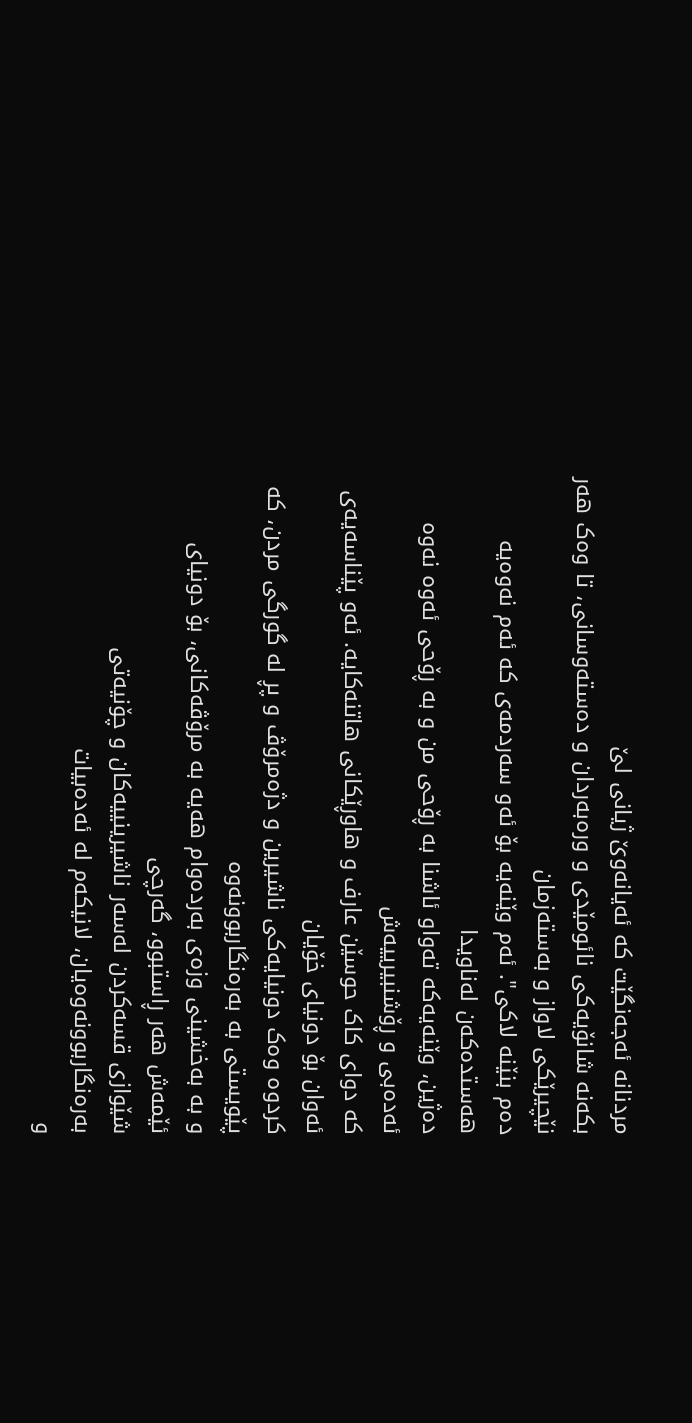مردنانە ئەجەنگێت کە ئەیانەوێ ژیانی لێ
بکەنە شانۆیەکی نائومێدی و ورەبەردان و دەستەوسانی، تا وەک ھەر نێچیرێکی لاواز و بەستەزمان
دەم بنێنە لاکی". ئەم وێنەیە بۆ ئەو سەردمەی کە ئەم نەوەیە ھەستدەکەن لەناویدا
دەژین، وێنەیەکە تەواو ئاشنا بە ڕۆحی من و بە ڕۆحی ئەوە نەوە ئەدەبی و ڕۆشنبیرییەش
کە دوای کاک حوسێن عارف و ھاوڕێکانی ھاتنەکایە. ئەو پێناسەیەی ئەوان بۆ دونیای خۆیان
کردوە وەک دونیایەکی ناشیرین و دژەمرۆڤ و پڕ لە گورگی مردن، کە پێویستی بە بەرەنگاربوونەوە
و بە بەخشینی وزەی بەردەوام ھەیە بە مرۆڤەکانی، بۆ دونیای ئێمەش ھەر ڕاستبوو، گەرچی
شێوازی قسەکردن لەسەر ناشیرینییەکان و چۆنیەتی بەرەنگاربوونەوەیان، لانیکەم لە ئەدەبیات
و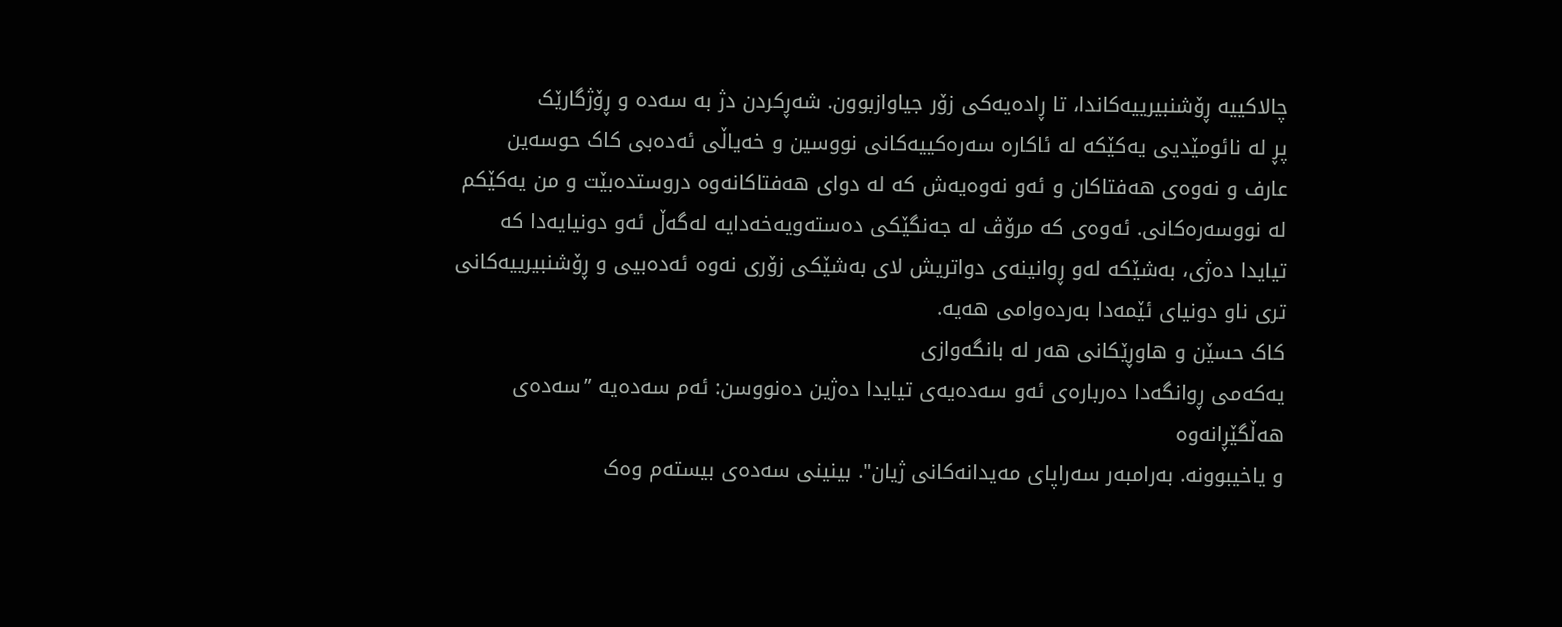چالاکییە ڕۆشنبیرییەکاندا، تا ڕادەیەکی زۆر جیاوازبوون. شەڕکردن دژ بە سەدە و ڕۆژگارێک
پڕ لە نائومێدیی یەکێکە لە ئاکارە سەرەکییەکانی نووسین و خەیاڵی ئەدەبی کاک حوسەین
عارف و نەوەی ھەفتاکان و ئەو نەوەیەش کە لە دوای ھەفتاکانەوە دروستدەبێت و من یەکێکم
لە نووسەرەکانی. ئەوەی کە مرۆڤ لە جەنگێکی دەستەویەخەدایە لەگەڵ ئەو دونیایەدا کە
تیایدا دەژی، بەشێکە لەو ڕوانینەی دواتریش لای بەشێکی زۆری نەوە ئەدەبیی و ڕۆشنبیرییەکانی
تری ناو دونیای ئێمەدا بەردەوامی ھەیە.
کاک حسێن و ھاوڕێکانی ھەر لە بانگەوازی
یەکەمی ڕوانگەدا دەربارەی ئەو سەدەیەی تیایدا دەژین دەنووسن: ئەم سەدەیە ”سەدەی ھەڵگێڕانەوە
و یاخیبوونە. بەرامبەر سەراپای مەیدانەکانی ژیان". بینینی سەدەی بیستەم وەک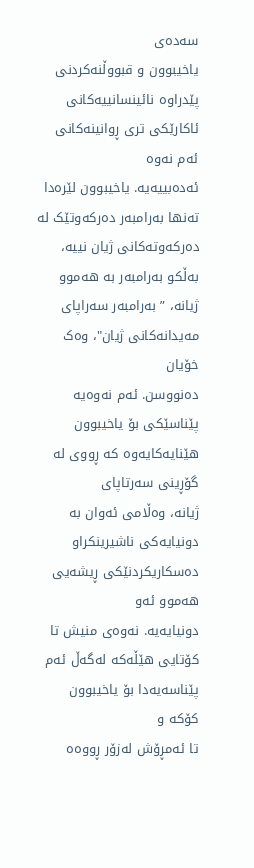سەدەی
یاخیبوون و قبووڵنەکردنی پێدراوە نائینسانییەکانی ئاکارێکی تری ڕوانینەکانی ئەم نەوە
ئەدەبییەیە. یاخیبوون لێرەدا تەنھا بەرامبەر دەرکەوتێک لە دەرکەوتەکانی ژیان نییە،
بەڵکو بەرامبەر بە ھەموو ژیانە، ” بەرامبەر سەراپای مەیدانەکانی ژیان"، وەک خۆیان
دەنووسن. ئەم نەوەیە پێناسێکی بۆ یاخیبوون ھێنایەکایەوە کە ڕووی لە گۆڕینی سەرتاپای
ژیانە، وەڵامی ئەوان بە دونیایەکی ناشیرینکراو دەسکاریکردنێکی ڕیشەیی ھەموو ئەو
دونیایەیە. نەوەی منیش تا کۆتایی ھێڵەکە لەگەڵ ئەم پێناسەیەدا بۆ یاخیبوون کۆکە و
تا ئەمڕۆش لەزۆر ڕووەە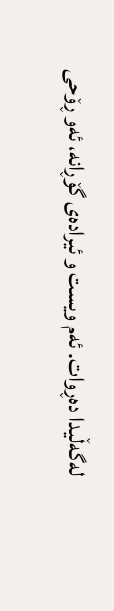لەگەڵیدا دەڕوات. ئەم ویست و ئیرادەی گۆڕانە، ئەو ڕۆحی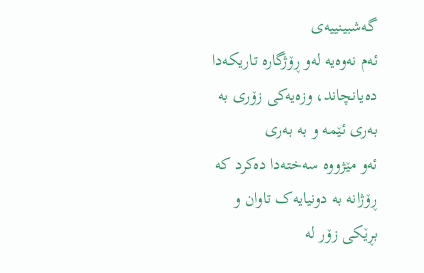گەشبینییەی
ئەم نەوەیە لەو ڕۆژگارە تاریکەدا دەیانچاند، وزەیەکی زۆری بە بەری ئێمە و بە بەری
ئەو مێژووە سەختەدا دەکرد کە ڕۆژانە بە دونیایەک تاوان و بڕێکی زۆر لە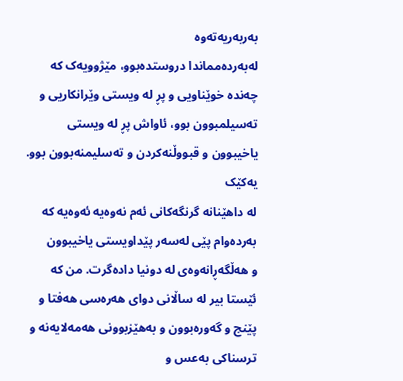بەربەریەتەوە
لەبەردەمماندا دروستدەبوو، مێژوویەک کە چەندە خوێناویی و پڕ لە ویستی وێرانکاریی و
تەسیلمبوون بوو، ئاواش پڕ لە ویستی یاخیبوون و قبووڵنەکردن و تەسلیمنەبوون بوو. یەکێک
لە داھێنانە گرنگەکانی ئەم نەوەیە ئەوەیە کە بەردەوام پێی لەسەر پێداویستی یاخیبوون
و ھەڵگەڕانەوەی لە دونیا دادەگرت. من کە ئێستا بیر لە ساڵانی دوای ھەرەسی ھەفتا و
پێنج و گەورەبوون و بەھێزبوونی ھەمەلایەنە و ترسناکی بەعس و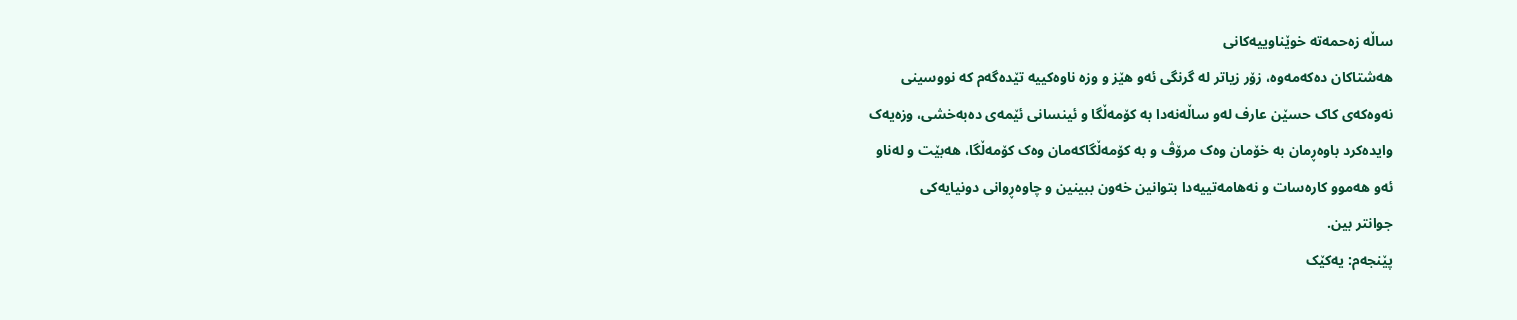ساڵە زەحمەتە خوێناوییەکانی
ھەشتاکان دەکەمەوە، زۆر زیاتر لە گرنگی ئەو ھێز و وزە ناوەکییە تێدەگەم کە نووسینی
نەوەکەی کاک حسێن عارف لەو ساڵەنەدا بە کۆمەڵگا و ئینسانی ئێمەی دەبەخشی، وزەیەک
وایدەکرد باوەڕمان بە خۆمان وەک مرۆڤ و بە کۆمەڵگاکەمان وەک کۆمەڵگا، ھەبێت و لەناو
ئەو ھەموو کارەسات و نەھامەتییەدا بتوانین خەون ببینین و چاوەڕوانی دونیایەکی
جوانتر بین.
پێنجەم: یەکێک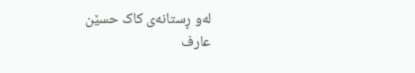لەو ڕستانەی کاک حسێن
عارف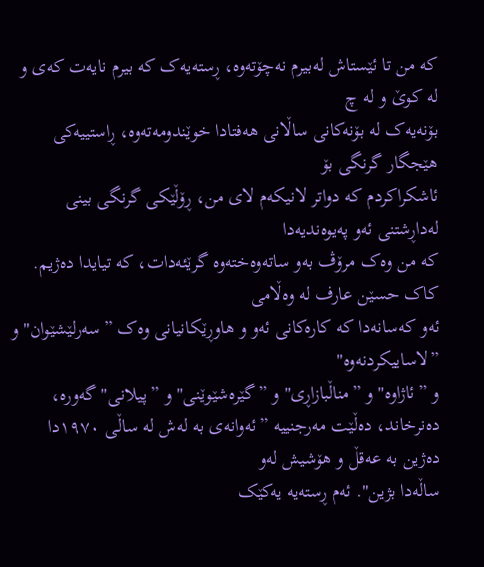کە من تا ئێستاش لەبیرم نەچۆتەوە، ڕستەیەک کە بیرم نایەت کەی و لە کوێ و لە چ
بۆنەیەک لە بۆنەکانی ساڵانی ھەفتادا خوێندومەتەوە، ڕاستییەکی ھێجگار گرنگی بۆ
ئاشکراکردم کە دواتر لانیکەم لای من، ڕۆڵێکی گرنگی بینی لەداڕشتنی ئەو پەیوەندیەدا
کە من وەک مرۆڤ بەو ساتەوەختەوە گرێئەدات، کە تیایدا دەژیم. کاک حسێن عارف لە وەڵامی
ئەو کەسانەدا کە کارەکانی ئەو و ھاوڕێکانیانی وەک ”سەرلێشێوان" و ”لاساییکردنەوە"
و ”ئاژاوە" و ”مناڵبازاڕی" و ”گێرەشێوێنی" و ”پیلانی" گەورە،
دەنرخاند، دەڵێت مەرجنییە ”ئەوانەی بە لەش لە ساڵی ١٩٧٠دا دەژین بە عەقڵ و ھۆشیش لەو
ساڵەدا بژین". ئەم ڕستەیە یەکێک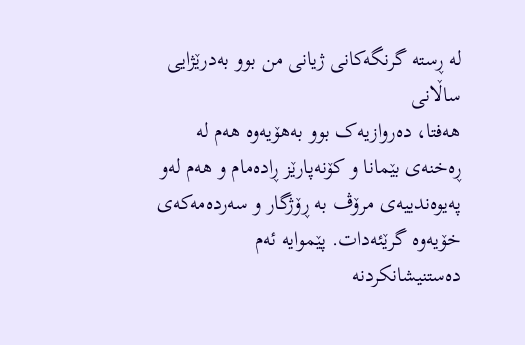لە ڕستە گرنگەکانی ژیانی من بوو بەدرێژایی ساڵانی
ھەفتا، دەروازیەک بوو بەھۆیەوە ھەم لە ڕەخنەی بێمانا و کۆنەپارێز ڕادەمام و ھەم لەو
پەیوەندییەی مرۆڤ بە ڕۆژگار و سەردەمەکەی خۆیەوە گرێئەدات. پێموایە ئەم دەستنیشانکردنە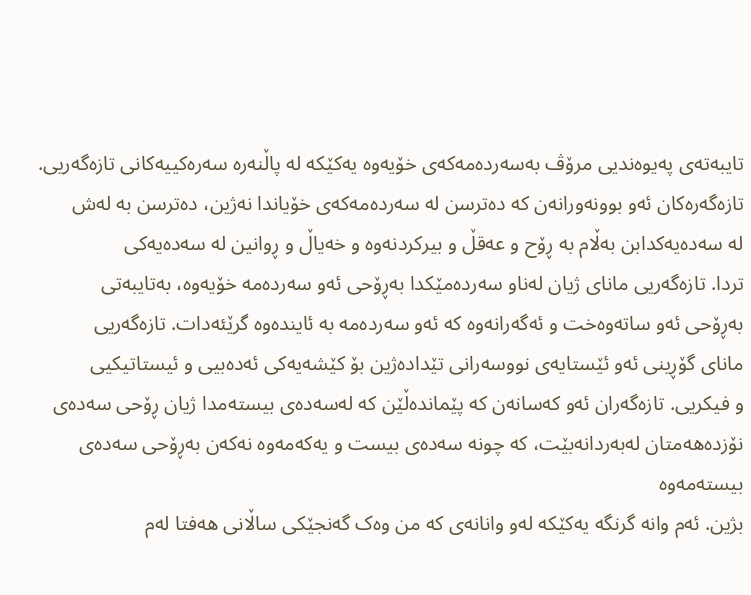تایبەتەی پەیوەندیی مرۆڤ بەسەردەمەکەی خۆیەوە یەکێکە لە پاڵنەرە سەرەکییەکانی تازەگەریی.
تازەگەرەکان ئەو بوونەورانەن کە دەترسن لە سەردەمەکەی خۆیاندا نەژین، دەترسن بە لەش
لە سەدەیەکدابن بەڵام بە ڕۆح و عەقڵ و بیرکردنەوە و خەیاڵ و ڕوانین لە سەدەیەکی
تردا. تازەگەریی مانای ژیان لەناو سەردەمێکدا بەڕۆحی ئەو سەردەمە خۆیەوە، بەتایبەتی
بەڕۆحی ئەو ساتەوەخت و ئەگەرانەوە کە ئەو سەردەمە بە ئایندەوە گرێئەدات. تازەگەریی
مانای گۆڕینی ئەو ئێستایەی نووسەرانی تێدادەژین بۆ کێشەیەکی ئەدەبیی و ئیستاتیکیی
و فیکریی. تازەگەران ئەو کەسانەن کە پێماندەڵێن کە لەسەدەی بیستەمدا ژیان ڕۆحی سەدەی
نۆزدەھەمتان لەبەردانەبێت، کە چونە سەدەی بیست و یەکەمەوە نەکەن بەڕۆحی سەدەی بیستەمەوە
بژین. ئەم وانە گرنگە یەکێکە لەو وانانەی کە من وەک گەنجێکی ساڵانی ھەفتا لەم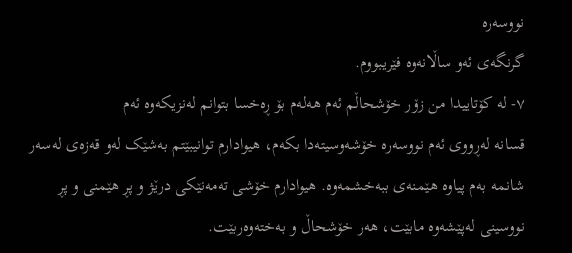نووسەرە
گرنگەی ئەو ساڵانەوە فێریبووم.
٧- لە کۆتاییدا من زۆر خۆشحاڵم ئەم ھەلەم بۆ ڕەخسا بتوانم لەنزیکەوە ئەم
قسانە لەڕووی ئەم نووسەرە خۆشەوسیتەدا بکەم، ھیوادارم توانیبێتم بەشێک لەو قەزەی لەسەر
شانمە بەم پیاوە ھێمنەی ببەخشمەوە. ھیوادارم خۆشی تەمەنێکی درێژ و پڕ ھێمنی و پڕ
نووسینی لەپێشەوە مابێت، ھەر خۆشحاڵ و بەختەوەربێت.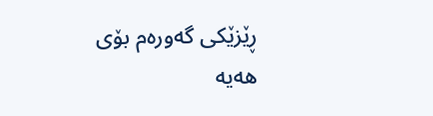ڕێزێکی گەورەم بۆی ھەیە